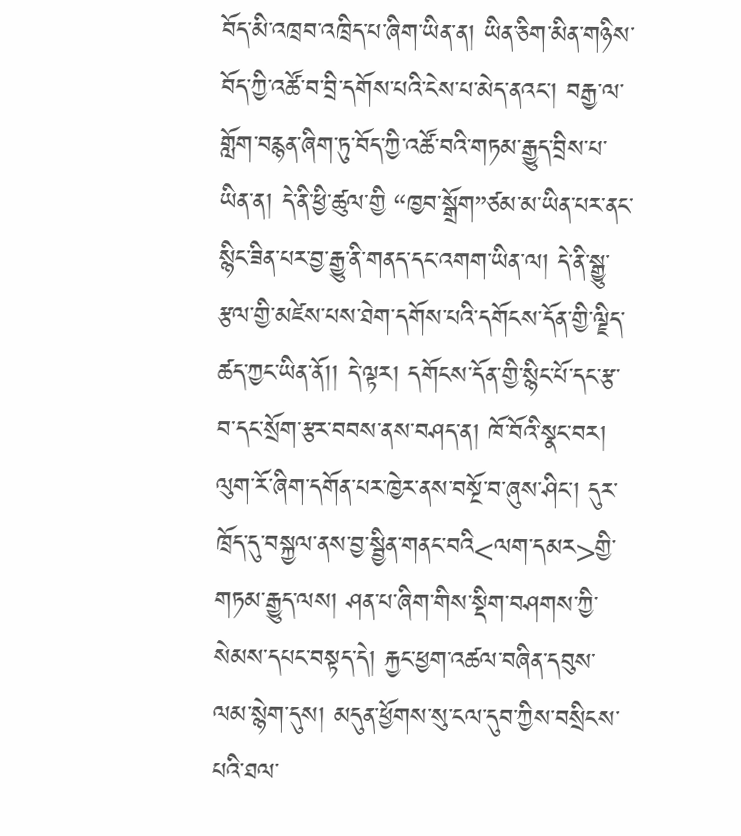བོད་མི་འཁྲབ་འཁྲིད་པ་ཞིག་ཡིན་ན། ཡིན་ཅིག་མིན་གཉིས་བོད་ཀྱི་འཚོ་བ་བྲི་དགོས་པའི་ངེས་པ་མེད་ནའང་། བརྒྱ་ལ་གློག་བརྙན་ཞིག་ཏུ་བོད་ཀྱི་འཚོ་བའི་གཏམ་རྒྱུད་བྲིས་པ་ཡིན་ན། དེ་ནི་ཕྱི་ཚུལ་གྱི “ཁྱབ་སྒྲོག”ཙམ་མ་ཡིན་པར་ནང་སྙིང་ཟིན་པར་བྱ་རྒྱུ་ནི་གནད་དང་འགག་ཡིན་ལ། དེ་ནི་སྒྱུ་རྩལ་གྱི་མཛེས་པས་ཐེག་དགོས་པའི་དགོངས་དོན་གྱི་ལྗིད་ཚད་ཀྱང་ཡིན་ནོ།། དེ་ལྟར། དགོངས་དོན་གྱི་སྙིང་པོ་དང་རྩ་བ་དང་སྲོག་རྩར་བབས་ནས་བཤད་ན། ཁོ་བོའི་སྣང་བར། ལུག་རོ་ཞིག་དགོན་པར་ཁྱེར་ནས་བསྔོ་བ་ཞུས་ཤིང་། དུར་ཁྲོད་དུ་བསྐྱལ་ནས་བྱ་སྦྱིན་གནང་བའི<ལག་དམར>གྱི་གཏམ་རྒྱུད་ལས། ཤན་པ་ཞིག་གིས་སྡིག་བཤགས་ཀྱི་སེམས་དཔང་བསྟད་དེ། རྐྱང་ཕྱག་འཚལ་བཞིན་དབུས་ལམ་སྙེག་དུས། མདུན་ཕྱོགས་སུ་ངལ་དུབ་ཀྱིས་བསྲིངས་པའི་ཐལ་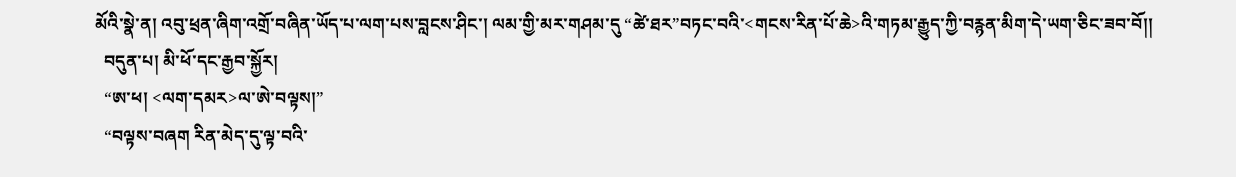མོའི་སྣེ་ན། འབུ་ཕྲན་ཞིག་འགྲོ་བཞིན་ཡོད་པ་ལག་པས་བླངས་ཤིང་། ལམ་གྱི་མར་གཤམ་དུ “ཚེ་ཐར”བཏང་བའི་<གངས་རིན་པོ་ཆེ>འི་གཏམ་རྒྱུད་ཀྱི་བརྙན་མིག་དེ་ཡག་ཅིང་ཟབ་བོ།།
  བདུན་པ། མི་ཕོ་དང་རྒྱབ་སྐྱོར།
  “ཨ་ཕ། <ལག་དམར>ལ་ཨེ་བལྟས།”
  “བལྟས་བཞག རིན་མེད་དུ་ལྟ་བའི་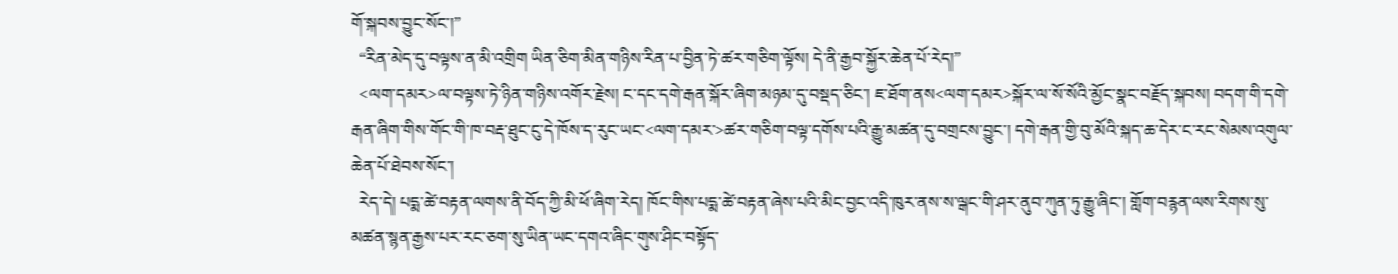གོ་སྐབས་བྱུང་སོང་།”
  “རིན་མེད་དུ་བལྟས་ན་མི་འགྲིག ཡིན་ཅིག་མིན་གཉིས་རིན་པ་བྱིན་ཏེ་ཚར་གཅིག་ལྟོས། དེ་ནི་རྒྱབ་སྐྱོར་ཆེན་པོ་རེད།”
  <ལག་དམར>ལ་བལྟས་ཏེ་ཉིན་གཉིས་འགོར་རྗེས། ང་དང་དགེ་རྒན་སྐོར་ཞིག་མཉམ་དུ་བསྡད་ཅིང་། ཇ་ཐོག་ནས<ལག་དམར>སྐོར་ལ་སོ་སོའི་མྱོང་སྣང་བརྗོད་སྐབས། བདག་གི་དགེ་རྒན་ཞིག་གིས་གོང་གི་ཁ་བརྡ་ཐུང་ངུ་དེ་ཁོས་ད་རུང་ཡང་<ལག་དམར་>ཚར་གཅིག་བལྟ་དགོས་པའི་རྒྱུ་མཚན་དུ་བགྲངས་བྱུང་། དགེ་རྒན་གྱི་བུ་མོའི་སྐད་ཆ་དེར་ང་རང་སེམས་འགུལ་ཆེན་པོ་ཐེབས་སོང་།
  རེད་དེ། པདྨ་ཚེ་བརྟན་ལགས་ནི་བོད་ཀྱི་མི་ཕོ་ཞིག་རེད། ཁོང་གིས་པདྨ་ཚེ་བརྟན་ཞེས་པའི་མིང་བྱང་འདི་ཁུར་ནས་ས་ལྒང་གི་ཤར་ནུབ་ཀུན་ཏུ་རྒྱུ་ཞིང་། གློག་བརྙན་ལས་རིགས་སུ་མཚན་སྙན་རྒྱས་པར་རང་ཅག་སུ་ཡིན་ཡང་དགའ་ཞིང་གུས་ཤིང་བསྟོད་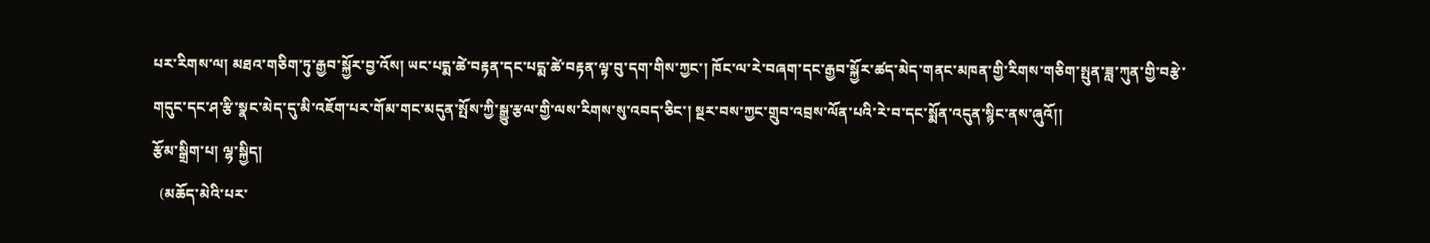པར་རིགས་ལ། མཐའ་གཅིག་ཏུ་རྒྱབ་སྐྱོར་བྱ་འོས། ཡང་པདྨ་ཚེ་བརྟན་དང་པདྨ་ཚེ་བརྟན་ལྟ་བུ་དག་གིས་ཀྱང་། ཁོང་ལ་རེ་བཞག་དང་རྒྱབ་སྐྱོར་ཚད་མེད་གནང་མཁན་གྱི་རིགས་གཅིག་སྤུན་ཟླ་ཀུན་གྱི་བརྩེ་གདུང་དང་ཤ་རྩི་སྣང་མེད་དུ་མི་འཇོག་པར་གོམ་གང་མདུན་སྤོས་ཀྱི་སྒྱུ་རྩལ་གྱི་ལས་རིགས་སུ་འབད་ཅིང་། སྔར་བས་ཀྱང་གྲུབ་འབྲས་ལོན་པའི་རེ་བ་དང་སྨོན་འདུན་སྙིང་ནས་ཞུའོ།།
རྩོམ་སྒྲིག་པ། ལྷ་སྐྱིད།
  (མཆོད་མེའི་པར་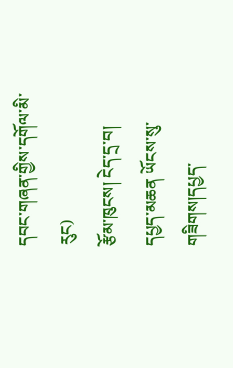དབང་གཞན་གྱིས་དགོལ་མི་རུང)
རྩོམ་ཁུངས། ངེད་དྲ་བ།
དཔྱད་མཆན ཡོངས་སུ་གཟིགས།དཔྱད་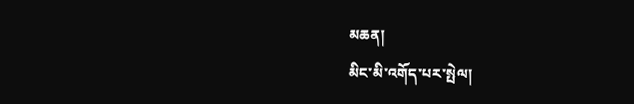མཆན།
མིང་མི་འགོད་པར་སྤེལ།